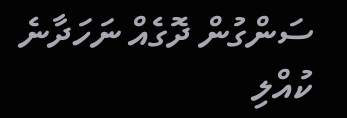ސަންގުން ދޮގެއް ނަހަދާނެ
ކުއްލި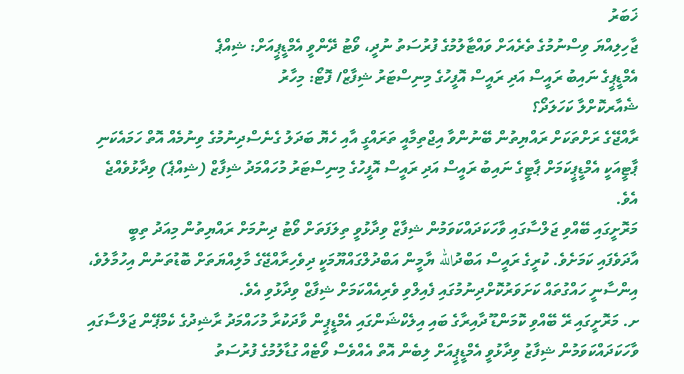ޚަބަރު
ޖާހިލިއްޔަ ވިސްނުމުގެ ތެރެއަށް ވައްޓާލުމުގެ ފުރުސަތު ނުދީ، ވޯޓު ދޭންވީ އެމްޑީޕީއަށް: ޝިއްޕެ
އެމްޑީޕީގެ ނައިބު ރައީސް އަދި ރައީސް އޮފީހުގެ މިނިސްޓަރު ޝިފާޒް/ ފޮޓޯ: މިހާރު
ޝެއާރކޮށްލާ ކަހަލަދޯ؟
ރާއްޖޭގެ ރަށްތަކަށް ރައްޔިތުން ބޭނުންވާ އިޖްތިމާއީ ތަރައްގީ އާއި ހެޔޮ ބަދަލު ގެނެސްދިނުމުގެ ވިނުމެއް އޮތް ހަމައެކަނި ޕާޓީއަކީ އެމްޑީޕީކަމަށް ޕާޓީގެ ނައިބު ރައީސް އަދި ރައީސް އޮފީހުގެ މިނިސްޓަރު މުހައްމަދު ޝިފާޒް (ޝިއްޕެ) ވިދާޅުވެއްޖެ އެވެ.
މަރޮށީގައި ބޭއްވި ޖަލްސާގައި ވާހަކަދައްކަވަމުން ޝިފާޒް ވިދާޅުވީ ތިލަފަތަށް ވޯޓު ދިނުމަށް ރައްޔިތުން މިއަދު ތިބީ އާދަވެފައި ކަމަށެވެ. ކުރީގެ ރައީސް އަބްދުالله ޔާމީން އަބްދުލްގައްޔޫމަކީ ދިވެހިރާއްޖޭގެ މާލިއްޔަތަށް ބޮޑުތަނުން އިހުމާލުވެ، އިންސާނީ ހައްގުތައް ކަށަވަރުކޮށްދިނުމުގައި ފެއިލްވި ވެރިއެއްކަމަށް ޝިފާޒް ވިދާޅުވި އެވެ.
ށ. މަރޮށީގައި ރޭ ބޭއްވި ކޮމަންޑޫ ދާއިރާގެ ބައި އިލެކްޝަންގައި އެމްޑީޕީން ވާދަކުރާ މުހައްމަދު ރާޝިދުގެ ކެމްޕޭން ޖަލްސާގައި ވާހަކަދައްކަވަމުން ޝިފާޒު ވިދާޅުވީ އެމްޑީޕީއަށް ލިބެން އޮތް އެއްވެސް ވޯޓެއް ގުޑާލުމުގެ ފުރުސަތު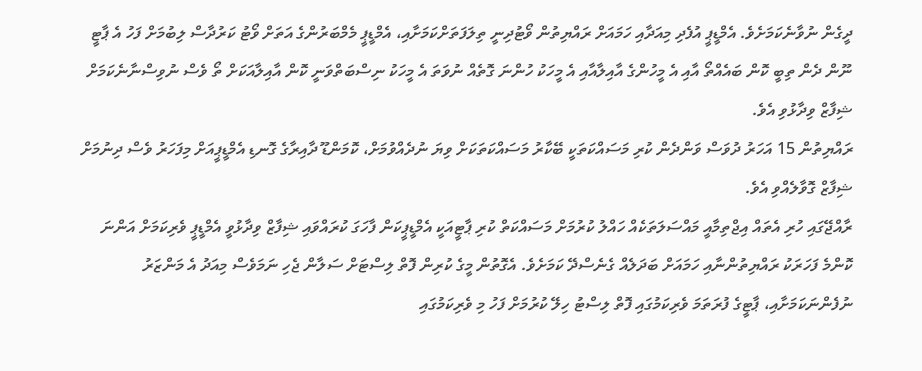ދީގެން ނުވާނެކަމަށެވެ. އެމްޑީޕީ އުފެދި މިއަދާއި ހަމައަށް ރައްޔިތުން ވޯޓުދިނީ ތިލަފަތަށްކަމަށާއި، އެމްޑީޕީ މެމްބަރުންގެ އަތަށް ވޯޓު ކަރުދާސް ލިބުމަށް ފަހު އެ ޕާޓީ ނޫން ދެން ތިބީ ކޮން ބައެއްތޯ އާއި އެ މީހުންގެ އާއިލާއާއި އެ މީހަކު ހުންނަ ގޮތެއް ނުވަތަ އެ މީހަކު ނިސްބަތްވަނީ ކޮން އާއިލާއަކަށް ތޯ ވެސް ނުވިސްނާނެކަމަށް ޝިފާޒް ވިދާޅުވި އެވެ.
ރައްޔިތުން 15 އަހަރު ދުވަސް ވަންދެން ކުރި މަސައްކަތަކީ ބޭކާރު މަސައްކަތަކަށް ވިޔަ ނުދެއްވުމަށް، ކޮމަންޑޫ ދާއިރާގެ ގޮނޑި އެމްޑީޕީއަށް މިފަހަރު ވެސް ދިނުމަށް ޝިފާޒް ގޮވާލެއްވި އެވެ.
ރާއްޖޭގައި ހުރި އެތައް އިޖްތިމާއީ މައްސަލަތަކެއް ހައްލު ކުރުމަށް މަސައްކަތް ކުރި ޕާޓީއަކީ އެމްޑީޕީކަން ފާހަގަ ކުރައްވައި ޝިފާޒް ވިދާޅުވީ އެމްޑީޕީ ވެރިކަމަށް އަންނަ ކޮންމެ ފަހަރަކު ރައްޔިތުންނާއި ހަމައަށް ބަދަލެއް ގެނެސްދޭ ކަމަށެވެ. އެގޮތުން މީގެ ކުރިން ފޮތް ލިސްޓަށް ސަލާން ޖެހި ނަމަވެސް މިއަދު އެ މަންޒަރު ނުފެންނަކަމަށާއި، ޕާޓީގެ ފުރަތަމަ ވެރިކަމުގައި ފޮތް ލިސްޓު ހިލޭ ކުރުމަށް ފަހު މި ވެރިކަމުގައި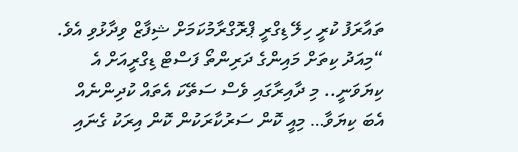ތައާރަފު ކުރީ ހިލޭ ޑިގްރީ ޕްރޮގްރާމުކަމަށް ޝިފާޒް ވިދާޅުވި އެވެ.
“މިއަދު ކިތަށް މައިންގެ ދަރިންތޯ ފަސްޓް ޑިގްރީއަށް އެ ކިޔަވަނީ.. މި ދާއިރާގައި ވެސް ސަތޭކަ އެތައް ކުދިންނެއް އެބަ ކިޔަވާ… މިއީ ކޮން ސަރުކާރަކުން ކޮން އިރަކު ގެނައި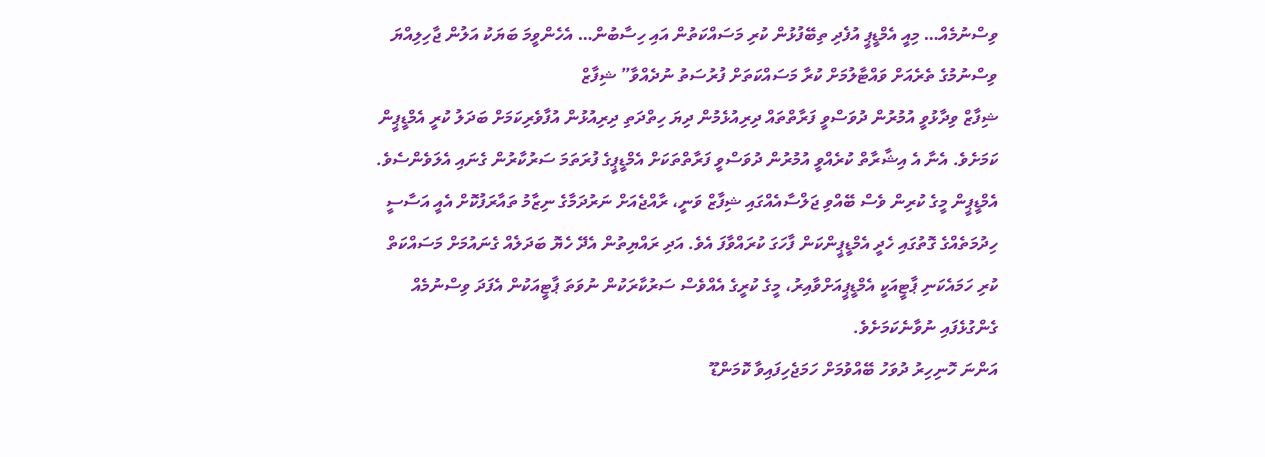ވިސްނުމެއް… މިއީ އެމްޑީޕީ އުފެދި ތިބޭފުޅުން ކުރި މަސައްކަތުން އައި ހިސާބުން… އެހެންވީމަ ބަޔަކު އަލުން ޖާހިލިއްޔަ ވިސްނުމުގެ ތެރެއަށް ވައްޓާލުމަށް ކުރާ މަސައްކަތަށް ފުރުސަތު ނުދެއްވާ” ޝިފާޒް
ޝިފާޒް ވިދާޅުވީ އުމުރުން ދުވަސްވީ ފަރާތްތައް ދިރިއުޅެމުން ދިޔަ ހިތްދަތި ދިރިއުޅުން އުފާވެރިކަމަށް ބަދަލު ކުރީ އެމްޑީޕީން ކަމަށެވެ. އެނާ އެ އިޝާރާތް ކުރެއްވީ އުމުރުން ދުވަސްވީ ފަރާތްތަކަށް އެމްޑީޕީގެ ފުރަތަމަ ސަރުކާރުން ގެނައި އެލަވެންސެވެ.
އެމްޑީޕީން މީގެ ކުރިން ވެސް ބޭއްވި ޖަލްސާއެއްގައި ޝިފާޒް ވަނީ، ރާއްޖެއަށް ނަރުދަމާގެ ނިޒާމު ތައާރަފުކޮށް އެއީ އަސާސީ ހިދުމަތެއްގެ ގޮތުގައި ހެދީ އެމްޑީޕީންކަން ފާހަގަ ކުރައްވާފަ އެވެ. އަދި ރައްޔިތުން އެދޭ ހެޔޮ ބަދަލެއް ގެނައުމަށް މަސައްކަތް ކުރި ހަމައެކަނި ޕާޓީއަކީ އެމްޑީޕީއަށްވާއިރު، މީގެ ކުރީގެ އެއްވެސް ސަރުކާރަކުން ނުވަތަ ޕާޓީއަކުން އެފަދަ ވިސްނުމެއް ގެންގުޅެފައި ނުވާނެކަމަށެވެ.
އަންނަ ހޮނިހިރު ދުވަހު ބޭއްވުމަށް ހަމަޖެހިފައިވާ ކޮމަންޑޫ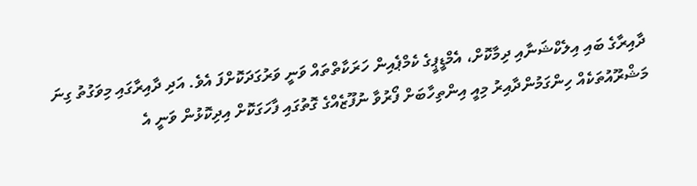ދާއިރާގެ ބައި އިލެކްޝަނާއި ދިމާކޮށް، އެމްޑީޕީގެ ކެމްޕެއިން ހަރަކާތްތައް ވަނީ ވަރުގަދަކޮށްފަ އެވެ. އަދި ދާއިރާގައި މިވަގުތު ގިނަ މަޝްރޫއުތަކެއް ހިންގަމުންދާއިރު މިއީ އިންތިހާބަށް ފޯރުވާ ނުފޫޒެއްގެ ގޮތުގައި ފާހަގަކޮށް އިދިކޮޅުން ވަނީ އެ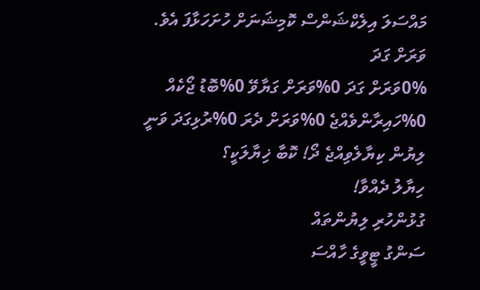މައްސަލަ އިލެކްޝަންސް ކޮމިޝަނަށް ހުށަހަޅާފަ އެވެ.
ވަރަށް ގަދަ
0%ވަރަށް ގަދަ 0%ވަރަށް ގަޔާވޭ 0%ބޮޑު ޖޯކެއް 0%ހައިރާންވެއްޖެ 0%ވަރަށް ދެރަ 0%ރުޅިގަދަ ވަނީ
ލިޔުން ކިޔާލެވިއްޖެ ދޯ! ކޮބާ ޚިޔާލަކީ؟
ހިޔާލު ދެއްވާ!
ގުޅުންހުރި ލިޔުންތައް
ސަންގު ޓީވީގެ ހާއްސަ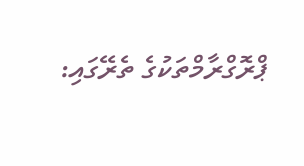ޕްރޮގްރާމްތަކުގެ ތެރޭގައި: